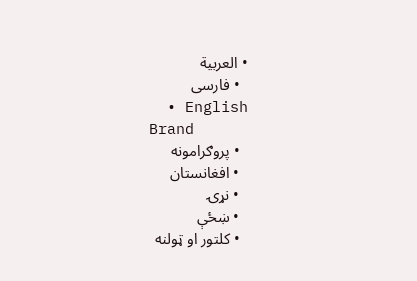• العربية
  • فارسی
  • English
Brand
  • پروګرامونه
  • افغانستان
  • نړۍ
  • ښځې
  • کلتور او ټولنه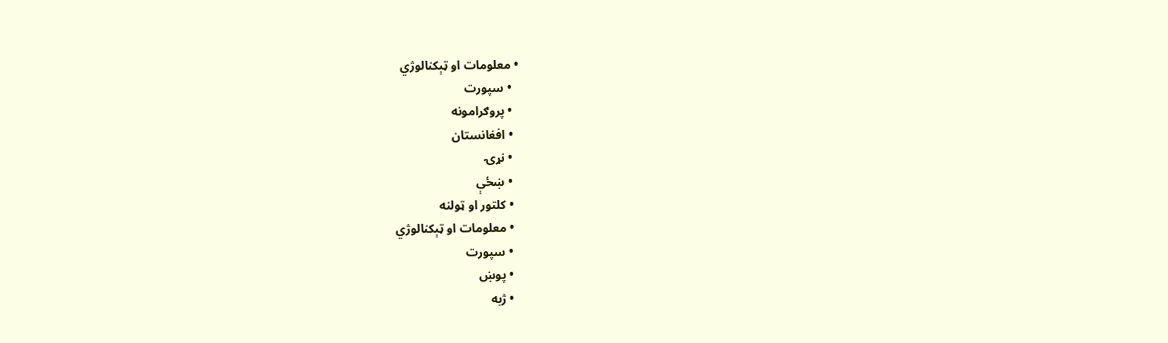• معلومات او ټېکنالوژي
  • سپورت
  • پروګرامونه
  • افغانستان
  • نړۍ
  • ښځې
  • کلتور او ټولنه
  • معلومات او ټېکنالوژي
  • سپورت
  • پوښ
  • ژبه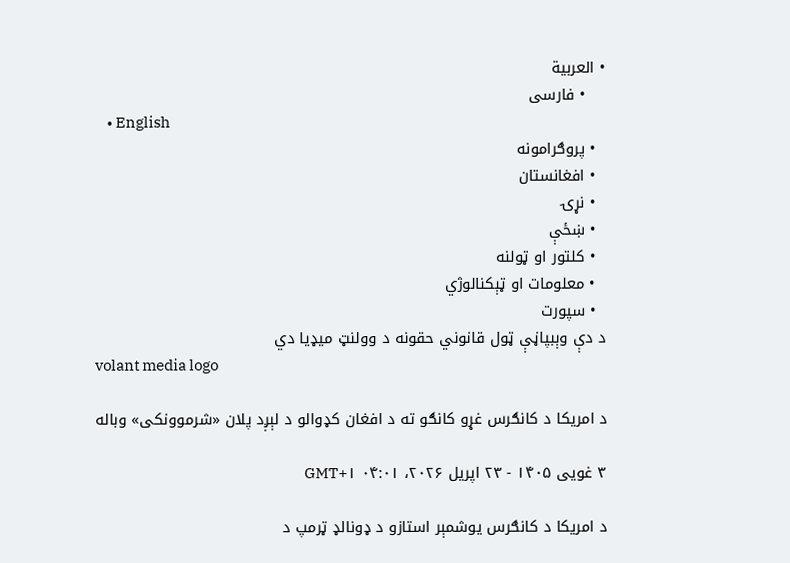• العربية
    • فارسی
    • English
  • پروګرامونه
  • افغانستان
  • نړۍ
  • ښځې
  • کلتور او ټولنه
  • معلومات او ټېکنالوژي
  • سپورت
د دې وېبپاڼې ټول قانوني حقونه د وولنټ میډیا دي
volant media logo

د امریکا د کانګرس غړو کانګو ته د افغان کډوالو د لېږد پلان «شرموونکی» وباله

۳ غویی ۱۴۰۵ - ۲۳ اپریل ۲۰۲۶، ۰۴:۰۱ GMT+۱

د امریکا د کانګرس یوشمېر استازو د ډونالډ ټرمپ د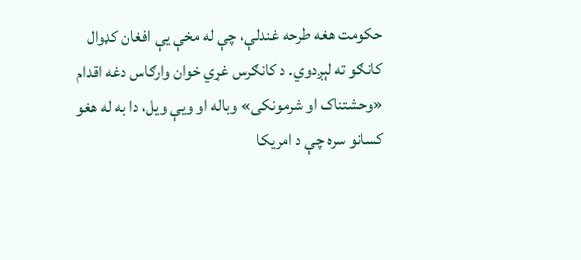حکومت هغه طرحه غندلې، چې له مخې یې افغان کډوال کانګو ته لېږدوي. د کانګرس غړي خوان وارګاس دغه اقدام «وحشتناک او شرمونکی» وباله او ویې ویل، دا به له هغو کسانو سره چې د امریکا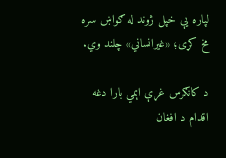لپاره یې خپل ژوند له ګواښ سره مخ کړی؛ «غیرانساني» چلند وي.

د کانګرس غړې اېمي بارا دغه اقدام د افغان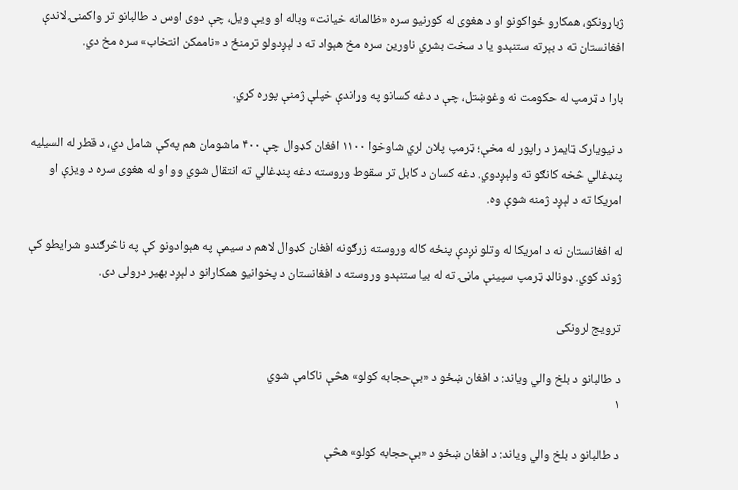ژباړونکو، همکارو ځواکونو او د هغوی له کورنیو سره «ظالمانه خیانت» وباله او ویې ویل، چې دوی اوس د طالبانو تر واکمنۍ لاندې افغانستان ته د بېرته ستنېدو یا د سخت بشري ناورین سره مخ هېواد ته د لېږدولو ترمنځ د «ناممکن انتخاب» سره مخ دي.

بارا د ټرمپ له حکومت نه وغوښتل، چې د دغه کسانو په وړاندې خپلې ژمنې پوره کړي.

د نیویارک ټایمز د راپور له مخې؛ ټرمپ پلان لري شاوخوا ۱۱۰۰ افغان کډوال چې ۴۰۰ ماشومان هم په‌کې شامل دي، د قطر له السیلیه پنډغالي څخه کانګو ته ولېږدوي. دغه کسان د کابل تر سقوط وروسته دغه پنډغالي ته انتقال شوي وو او له هغوی سره د ویزې او امریکا ته د لېږد ژمنه شوې وه.

له افغانستان نه د امریکا له وتلو نږدې پنځه کاله وروسته زرګونه افغان کډوال لاهم د سیمې په هېوادونو کې په ناڅرګندو شرایطو کې ژوند کوي. ډونالډ ټرمپ سپينې ماڼۍ ته له بیا ستنېدو وروسته د افغانستان د پخوانیو همکارانو د لېږد بهیر درولی دی.

ترویج لرونکی

د طالبانو د بلخ والي ویاند: د افغان ښځو د «بې‌حجابه کولو» هڅې ناکامې شوي
۱

د طالبانو د بلخ والي ویاند: د افغان ښځو د «بې‌حجابه کولو» هڅې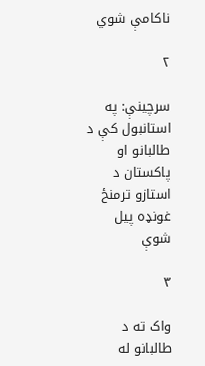ناکامې شوي

۲

سرچینې: په استانبول کې د طالبانو او پاکستان د استازو ترمنځ غونډه پیل شوې

۳

واک ته د طالبانو له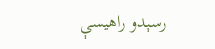رسېدو راهیسې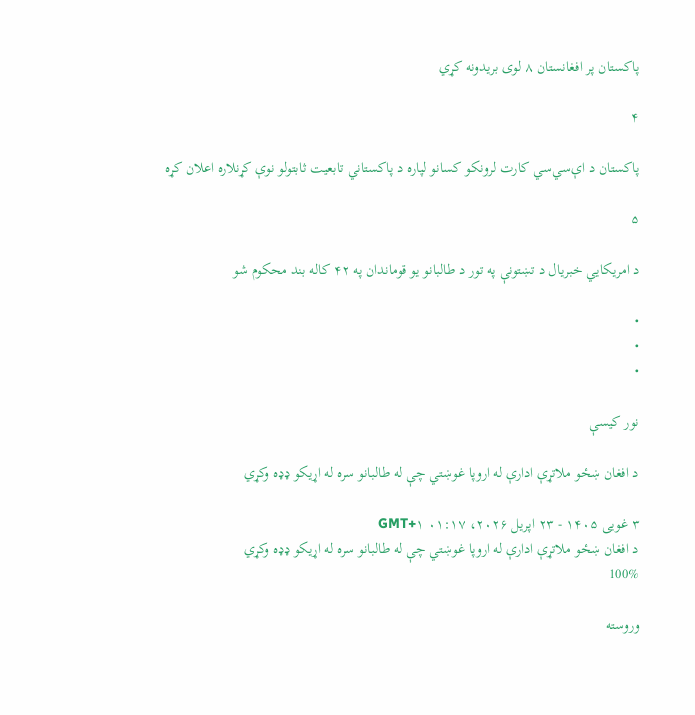پاکستان پر افغانستان ۸ لوی بریدونه کړي

۴

پاکستان د اې‌سي‌سي کارت لرونکو کسانو لپاره د پاکستاني تابعیت ثابتولو نوې کړنلاره اعلان کړه

۵

د امریکايي خبریال د تښتونې په تور د طالبانو یو قوماندان په ۴۲ کاله بند محکوم شو

•
•
•

نور کیسې

د افغان ښځو ملاتړې ادارې له اروپا غوښتي چې له طالبانو سره له اړيکو ډډه وکړي

۳ غویی ۱۴۰۵ - ۲۳ اپریل ۲۰۲۶، ۰۱:۱۷ GMT+۱
د افغان ښځو ملاتړې ادارې له اروپا غوښتي چې له طالبانو سره له اړيکو ډډه وکړي
100%

وروسته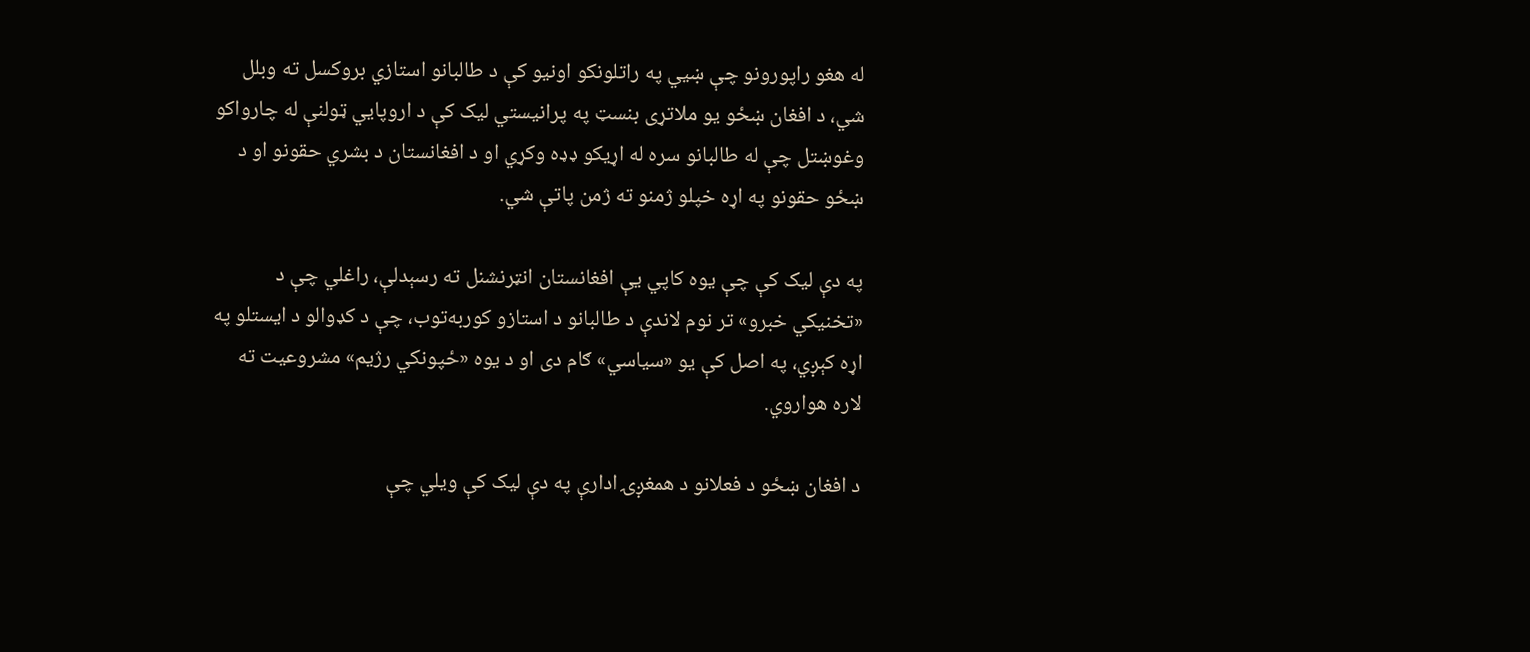له هغو راپورونو چې ښيي په راتلونکو اونيو کې د طالبانو استازي بروکسل ته وبلل شي، د افغان ښځو يو ملاتړی بنسټ په پرانيستي ليک کې د اروپايي ټولنې له چارواکو وغوښتل چې له طالبانو سره له اړيکو ډډه وکړي او د افغانستان د بشري حقونو او د ښځو حقونو په اړه خپلو ژمنو ته ژمن پاتې شي.

په دې ليک کې چې يوه کاپي يې افغانستان انټرنشنل ته رسېدلې، راغلي چې د «تخنيکي خبرو» تر نوم لاندې د طالبانو د استازو کوربه‌توب، چې د کډوالو د ايستلو په اړه کېږي، په اصل کې يو «سياسي» ګام دی او د يوه «ځپونکي رژيم» مشروعيت ته لاره هواروي.

د افغان ښځو د فعلانو د همغږۍ ادارې په دې ليک کې ويلي چې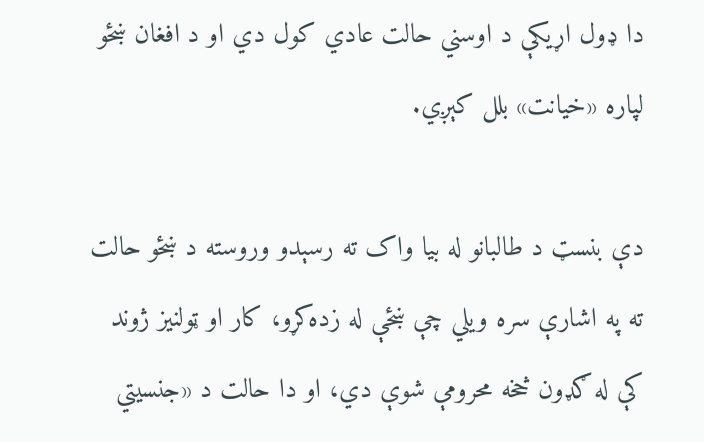دا ډول اړيکې د اوسني حالت عادي کول دي او د افغان ښځو لپاره «خيانت» بلل کېږي.

دې بنسټ د طالبانو له بيا واک ته رسېدو وروسته د ښځو حالت ته په اشارې سره ويلي چې ښځې له زده‌کړو، کار او ټولنيز ژوند کې له ګډون څخه محرومې شوې دي، او دا حالت د «جنسیتي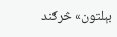بېلتون» څرګند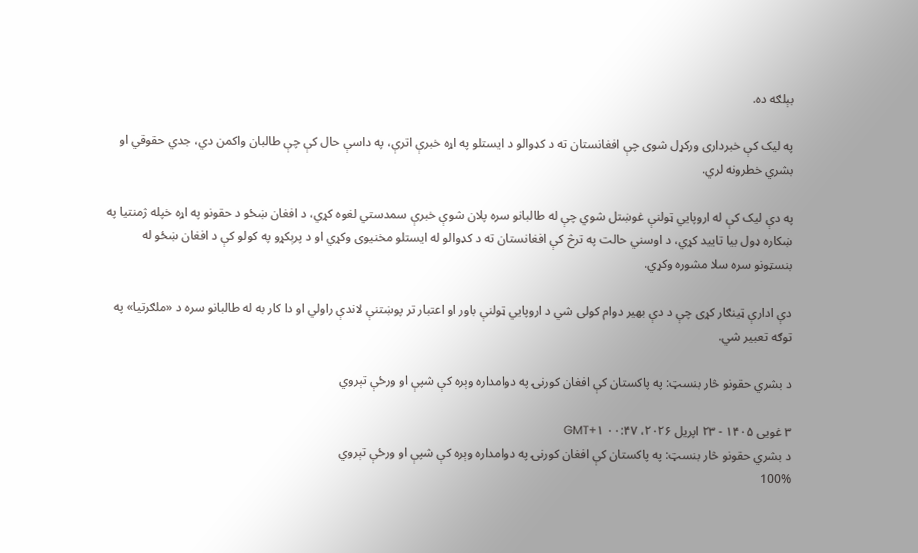بېلګه ده.

په ليک کې خبرداری ورکړل شوی چې افغانستان ته د کډوالو د ايستلو په اړه خبرې اترې، په داسې حال کې چې طالبان واکمن دي، جدي حقوقي او بشري خطرونه لري.

په دې ليک کې له اروپايي ټولنې غوښتل شوي چې له طالبانو سره پلان شوې خبرې سمدستي لغوه کړي، د افغان ښځو د حقونو په اړه خپله ژمنتيا په ښکاره ډول بيا تاييد کړي، د اوسني حالت په ترڅ کې افغانستان ته د کډوالو له ايستلو مخنيوی وکړي او د پرېکړو په کولو کې د افغان ښځو له بنسټونو سره سلا مشوره وکړي.

دې ادارې ټينګار کړی چې د دې بهير دوام کولی شي د اروپايي ټولنې باور او اعتبار تر پوښتنې لاندې راولي او دا کار به له طالبانو سره د «ملګرتيا» په توګه تعبیر شي.

د بشري حقونو څار بنسټ: په پاکستان کې افغان کورنۍ په دوامداره وېره کې شپې او ورځې تېروي

۳ غویی ۱۴۰۵ - ۲۳ اپریل ۲۰۲۶، ۰۰:۴۷ GMT+۱
د بشري حقونو څار بنسټ: په پاکستان کې افغان کورنۍ په دوامداره وېره کې شپې او ورځې تېروي
100%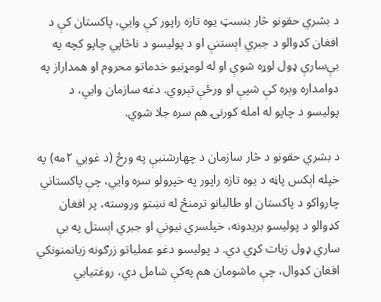د بشري حقونو څار بنسټ یوه تازه راپور کې وايي، پاکستان کې د افغان کډوالو د جبري اېستنې او د پولیسو د ناڅاپي چاپو کچه په بې‌سارې ډول لوړه شوې او له لومړنیو خدماتو محروم او همداراز په دوامداره وېره کې شپې او ورځې تېروي. دغه سازمان وايي، د پولیسو د چاپو له امله کورنۍ هم سره جلا شوي.

د بشري حقونو د څار سازمان د چهارشنبې په ورځ (د غويي ۲مه) په خپله اېکس پاڼه د یوه تازه راپور په خپرولو سره وايي، چې پاکستاني چارواکو د پاکستان او طالبانو ترمنځ له نښتو وروسته، پر افغان کډوالو د پولیسو بریدونه، خپلسري نیونې او جبري اېستل په بې ساري ډول زیات کړي دي. د پولیسو دغو عملیاتو زرګونه زیانمنونکي افغان کډوال، چې ماشومان هم په‌کې شامل دي، روغتیايي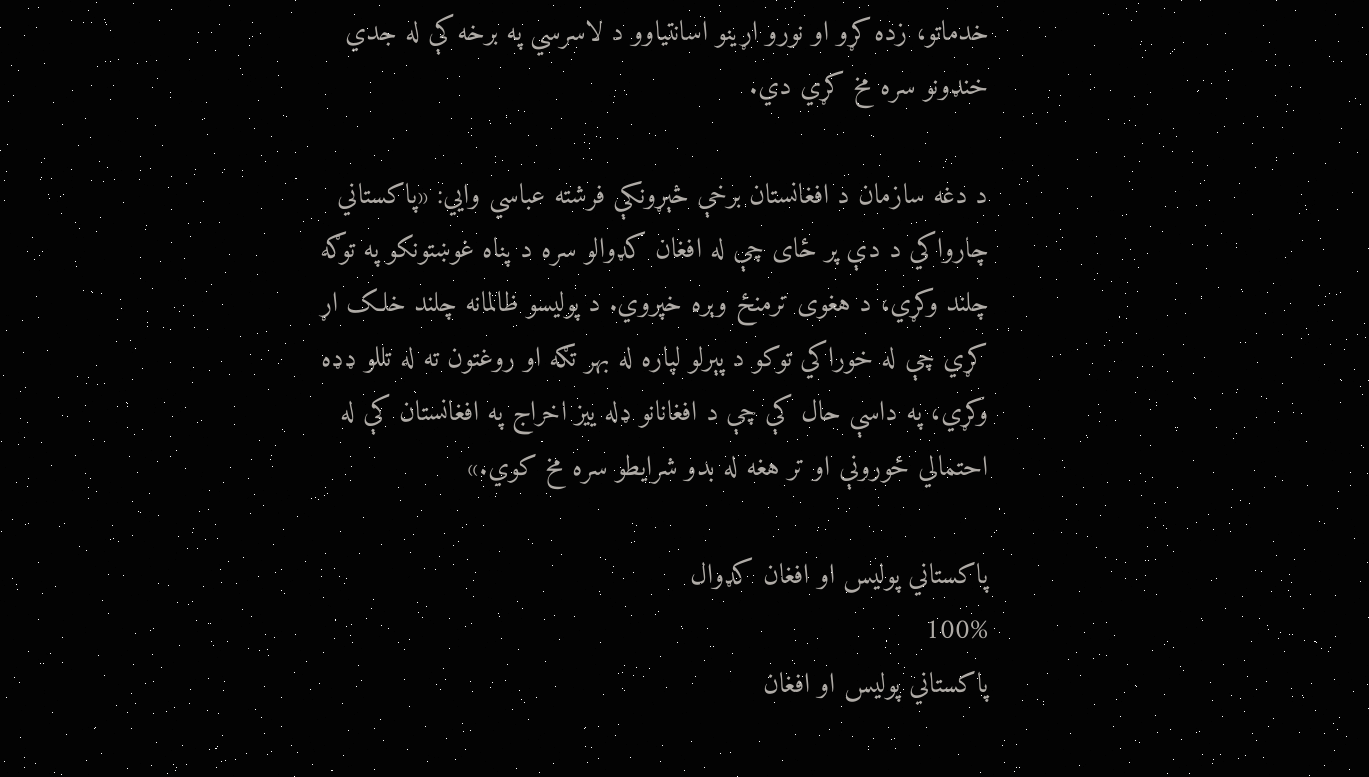خدماتو، زده کړو او نورو اړینو اسانتیاوو د لاسرسي په برخه کې له جدي خنډونو سره مخ کړي دي.

د دغه سازمان د افغانستان برخې څېړونکې فرشته عباسي وايي: «پاکستاني چارواکي د دې پر ځای چې له افغان کډوالو سره د پناه غوښتونکو په توګه چلند وکړي، د هغوی ترمنځ وېره خپروي. د پولیسو ظالمانه چلند خلک اړ کړي چې له خوراکي توکو د پېرلو لپاره له بهر تګه او روغتون ته له تللو ډډه وکړي، په داسې حال کې چې د افغانانو ډله ییز اخراج په افغانستان کې له احتمالي ځورونې او تر هغه له بدو شرایطو سره مخ کوي.»

پاکستاني پولیس او افغان کډوال
100%
پاکستاني پولیس او افغان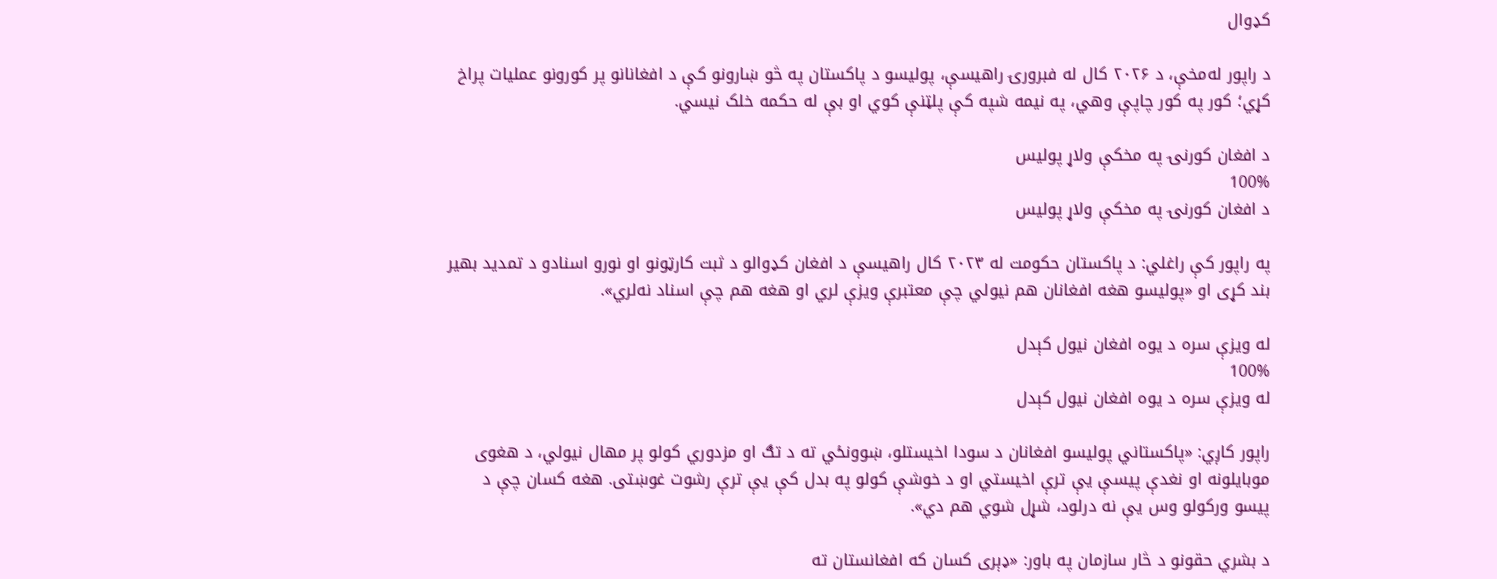کډوال

د راپور له‌مخې، د ۲۰۲۶ کال له فبرورۍ راهیسې، پولیسو د پاکستان په څو ښارونو کې د افغانانو پر کورونو عملیات پراخ کړي؛ کور په کور چاپې وهي، په نیمه شپه کې پلټنې کوي او بې له حکمه خلک نیسي.

د افغان کورنۍ په مخکې ولاړ پولیس
100%
د افغان کورنۍ په مخکې ولاړ پولیس

په راپور کې راغلي: د پاکستان حکومت له ۲۰۲۳ کال راهیسې د افغان کډوالو د ثبت کارټونو او نورو اسنادو د تمدید بهیر بند کړی او «پولیسو هغه افغانان هم نیولي چې معتبرې ویزې لري او هغه هم چې اسناد نه‌لري».

له ویزې سره د یوه افغان نیول کېدل
100%
له ویزې سره د یوه افغان نیول کېدل

راپور کاږي: «پاکستاني پولیسو افغانان د سودا اخیستلو، ښوونځي ته د تګ او مزدوري کولو پر مهال نیولي، د هغوی موبایلونه او نغدې پیسې یې ترې اخیستي او د خوشې کولو په بدل کې یې ترې رشوت غوښتی. هغه کسان چې د پیسو ورکولو وس یې نه درلود، شړل شوي هم دي».

د بشري حقونو د څار سازمان په باور: «ډېری کسان که افغانستان ته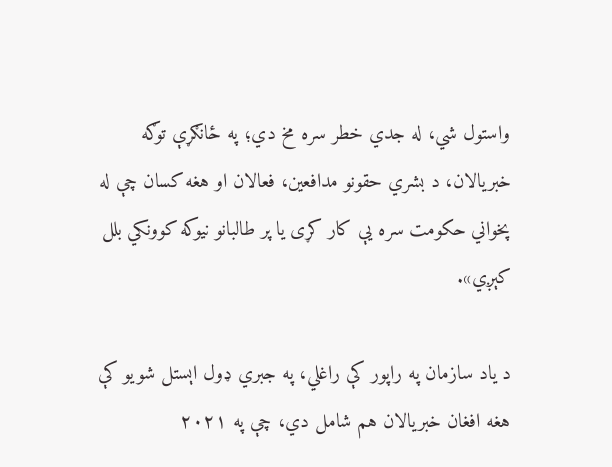واستول شي، له جدي خطر سره مخ دي؛ په ځانګړې توګه خبریالان، د بشري حقونو مدافعین، فعالان او هغه کسان چې له پخواني حکومت سره یې کار کړی یا پر طالبانو نیوکه کوونکي بلل کېږي».

د یاد سازمان په راپور کې راغلي، په جبري ډول اېستل شویو کې هغه افغان خبریالان هم شامل دي، چې په ۲۰۲۱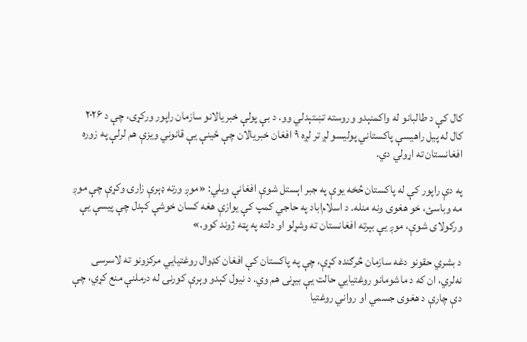کال کې د طالبانو له واکمنېدو وروسته تښتېدلي وو. د بې پولې خبریالانو سازمان راپور ورکړی، چې د ۲۰۲۶ کال له پیل راهیسې پاکستاني پولیسو لږ تر لږه ۹ افغان خبریالان چې ځینې یې قانوني ویزې هم لرلې په زوره افغانستان ته اړولي دي.

په دې راپور کې له پاکستان څخه یوې په جبر اېستل شوې افغانې ویلي: «موږ ورته ډېرې زارۍ وکړې چې موږ مه وباسئ، خو هغوی ونه منله. د اسلام‌اباد په حاجي کمپ کې یوازې هغه کسان خوشې کېدل چې پیسې یې ورکولای شوې، موږ یې بېرته افغانستان ته وشړلو او دلته په پټه ژوند کوو.»

د بشري حقونو دغه سازمان څرګنده کړې، چې په پاکستان کې افغان کډوال روغتیايي مرکزونو ته لاسرسی نه‌لري، ان که د ماشومانو روغتیایي حالت یې بیړنی هم وي. د نیول کېدو وېرې کورنۍ له درملنې منع کړي، چې دې چارې د هغوی جسمي او رواني روغتیا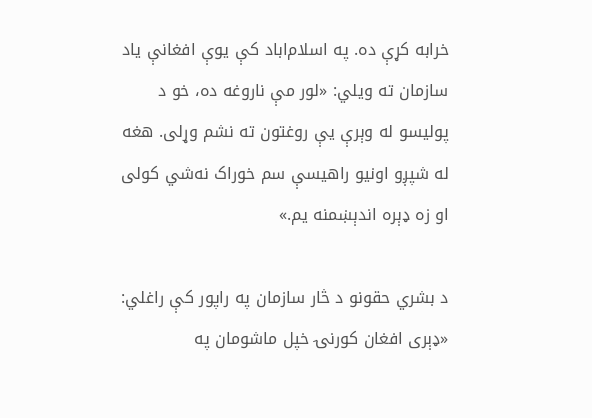خرابه کړې ده. په اسلام‌اباد کې یوې افغانې یاد سازمان ته ویلي: «لور مې ناروغه ده، خو د پولیسو له وېرې یې روغتون ته نشم وړلی. هغه له شپږو اونیو راهیسې سم خوراک نه‌شي کولی او زه ډېره اندېښمنه یم.»

د بشري حقونو د څار سازمان په راپور کې راغلي: «ډېری افغان کورنۍ خپل ماشومان په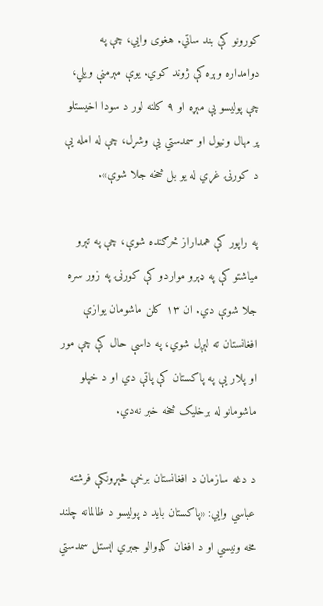کورونو کې بند ساتي. هغوی وايي، چې په دوامداره وېره کې ژوند کوي. یوې مېرمنې ویلي، چې پولیسو یې مېړه او ۹ کلنه لور د سودا اخیستلو پر مهال ونیول او سمدستي یې وشړل، چې له امله یې د کورنۍ غړي له یو بل څخه جلا شوې».

په راپور کې همداراز څرګنده شوې، چې په تېرو میاشتو کې په ډېرو مواردو کې کورنۍ په زور سره جلا شوې دي. ان ۱۳ کلن ماشومان یوازې افغانستان ته لېږل شوي، په داسې حال کې چې مور او پلار یې په پاکستان کې پاتې دي او د خپلو ماشومانو له برخلیک څخه خبر نه‌دي.

د دغه سازمان د افغانستان برخې څېړونکې فرشته عباسي وايي: «پاکستان باید د پولیسو د ظالمانه چلند مخه ونیسي او د افغان کډوالو جبري اېستل سمدستي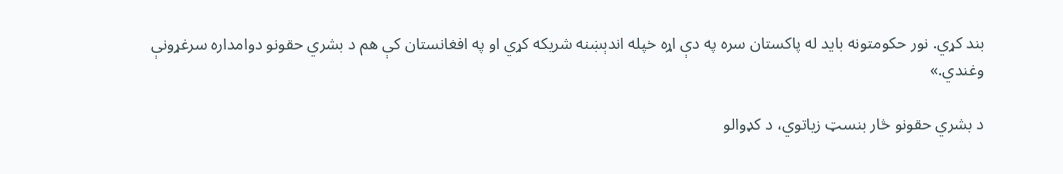بند کړي. نور حکومتونه باید له پاکستان سره په دې اړه خپله اندېښنه شریکه کړي او په افغانستان کې هم د بشري حقونو دوامداره سرغړونې وغندي.»

د بشري حقونو څار بنسټ زیاتوي، د کډوالو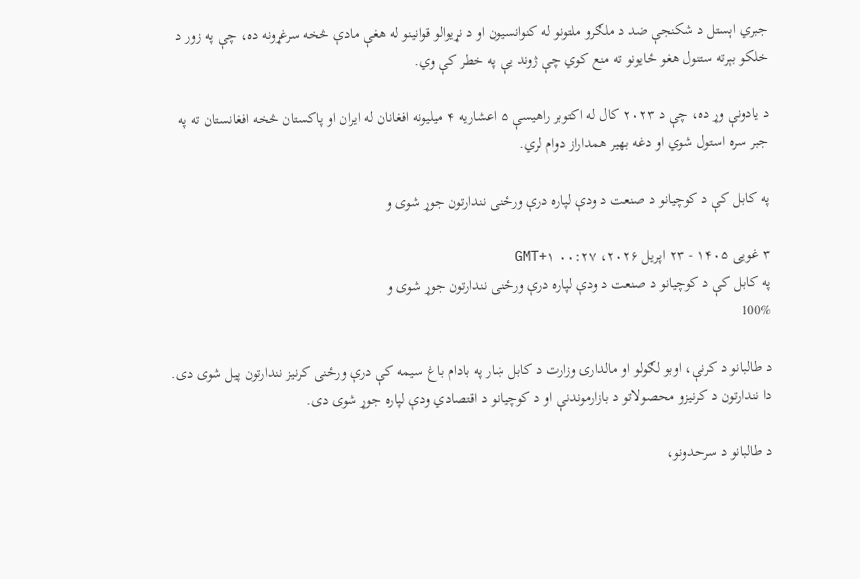جبري اېستل د شکنجې ضد د ملګرو ملتونو له کنوانسیون او د نړیوالو قوانینو له هغې مادې څخه سرغړونه ده، چې په زور د خلکو بېرته ستنول هغو ځایونو ته منع کوي چې ژوند یې په خطر کې وي.

د یادونې وړ ده، چې د ۲۰۲۳ کال له اکتوبر راهیسې ۵ اعشاریه ۴ میلیونه افغانان له ایران او پاکستان څخه افغانستان ته په جبر سره استول شوي او دغه بهیر همداراز دوام لري.

په کابل کې د کوچیانو د صنعت د ودې لپاره درې ورځنی نندارتون جوړ شوی و

۳ غویی ۱۴۰۵ - ۲۳ اپریل ۲۰۲۶، ۰۰:۲۷ GMT+۱
په کابل کې د کوچیانو د صنعت د ودې لپاره درې ورځنی نندارتون جوړ شوی و
100%

د طالبانو د کرنې، اوبو لګولو او مالدارۍ وزارت د کابل ښار په بادام باغ سیمه کې درې ورځنی کرنیز نندارتون پیل شوی دی. دا نندارتون د کرنیزو محصولاتو د بازارموندنې او د کوچیانو د اقتصادي ودې لپاره جوړ شوی دی.

د طالبانو د سرحدونو،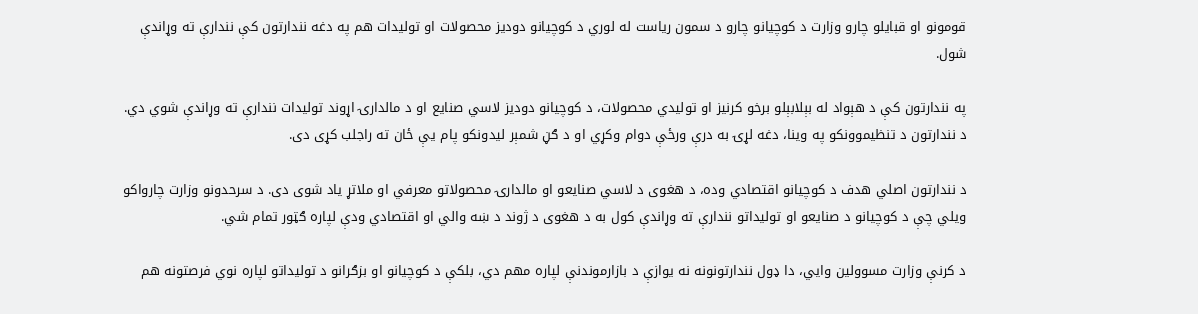قومونو او قبایلو چارو وزارت د کوچیانو چارو د سمون ریاست له لوري د کوچیانو دودیز محصولات او تولیدات هم په دغه نندارتون کې نندارې ته وړاندې شول.

په نندارتون کې د هېواد له بېلابېلو برخو کرنیز او تولیدي محصولات، د کوچیانو دودیز لاسي صنایع او د مالدارۍ اړوند تولیدات نندارې ته وړاندې شوي دي. د نندارتون د تنظیموونکو په وینا، دغه لړۍ به درې ورځې دوام وکړي او د ګڼ شمېر لیدونکو پام یې ځان ته راجلب کړی دی.

د نندارتون اصلي هدف د کوچیانو اقتصادي وده، د هغوی د لاسي صنایعو او مالدارۍ محصولاتو معرفي او ملاتړ یاد شوی دی. د سرحدونو وزارت چارواکو ویلي چې د کوچیانو د صنایعو او تولیداتو نندارې ته وړاندې کول به د هغوی د ژوند د ښه والي او اقتصادي ودې لپاره ګټور تمام شي.

د کرنې وزارت مسوولین وایي، دا ډول نندارتونونه نه یوازې د بازارموندنې لپاره مهم دي، بلکې د کوچیانو او بزګرانو د تولیداتو لپاره نوي فرصتونه هم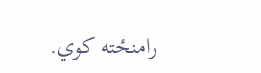رامنځته کوي.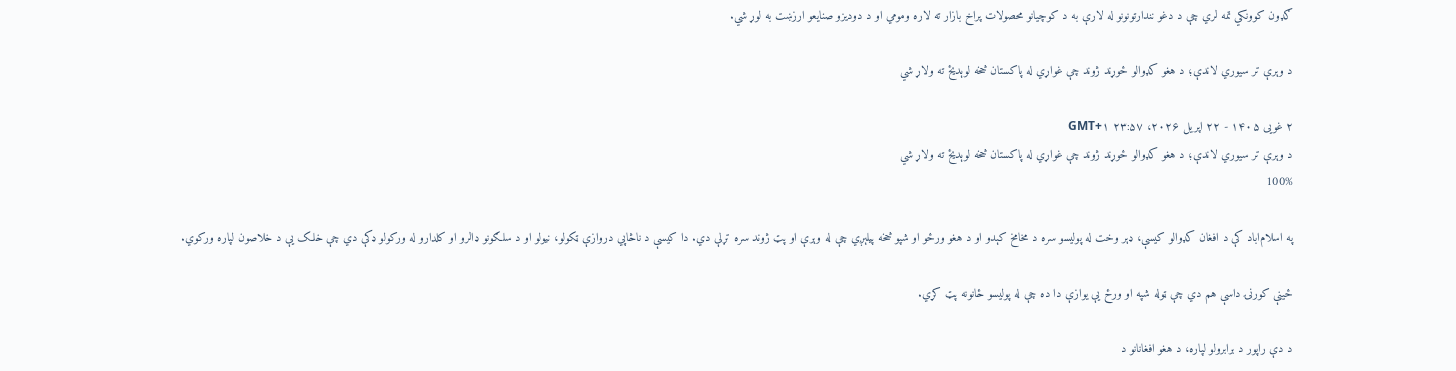ګډون کوونکي تمه لري چې د دغو نندارتونونو له لارې به د کوچیانو محصولات پراخ بازار ته لاره ومومي او د دودیزو صنایعو ارزښت به لوړ شي.

د وېرې تر سيوري لاندې؛ د هغو کډوالو ځوړند ژوند چې غواړي له پاکستان څخه لوېديځ ته ولاړ شي

۲ غویی ۱۴۰۵ - ۲۲ اپریل ۲۰۲۶، ۲۳:۵۷ GMT+۱
د وېرې تر سيوري لاندې؛ د هغو کډوالو ځوړند ژوند چې غواړي له پاکستان څخه لوېديځ ته ولاړ شي
100%

په اسلام‌اباد کې د افغان کډوالو کيسې، ډېر وخت له پوليسو سره د مخامخ کېدو او د هغو ورځو او شپو څخه پيلېږي چې له وېرې او پټ ژوند سره تړلې دي. دا کيسې د ناڅاپي دروازې ټکولو، نيولو او د سلګونو ډالرو او کلدارو له ورکولو ډکې دي چې خلک يې د خلاصون لپاره ورکوي.

ځينې کورنۍ داسې هم دي چې ټوله شپه او ورځ يې يوازې دا ده چې له پوليسو ځانونه پټ کړي.

د دې راپور د برابرولو لپاره، د هغو افغانانو د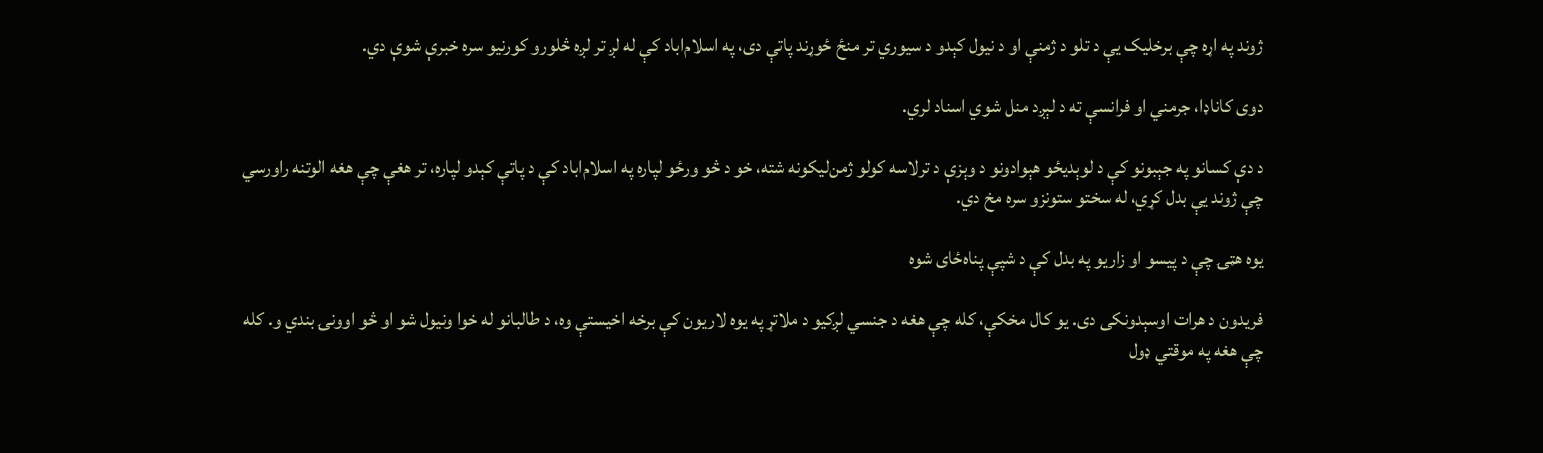ژوند په اړه چې برخليک يې د تلو د ژمنې او د نيول کېدو د سيوري تر منځ ځوړند پاتې دی، په اسلام‌اباد کې له لږ تر لږه څلورو کورنيو سره خبرې شوې دي.

دوی کاناډا، جرمني او فرانسې ته د لېږد منل شوي اسناد لري.

د دې کسانو په جېبونو کې د لوېديځو هېوادونو د وېزې د ترلاسه کولو ژمن‌ليکونه شته، خو د څو ورځو لپاره په اسلام‌اباد کې د پاتې کېدو لپاره، تر هغې چې هغه الوتنه راورسي چې ژوند يې بدل کړي، له سختو ستونزو سره مخ دي.

يوه هټۍ چې د پيسو او زاريو په بدل کې د شپې پناه‌ځای شوه

فريدون د هرات اوسېدونکی دی. يو کال مخکې، کله چې هغه د جنسي لږکيو د ملاتړ په يوه لاريون کې برخه اخيستې وه، د طالبانو له خوا ونيول شو او څو اوونۍ بندي و. کله چې هغه په موقتي ډول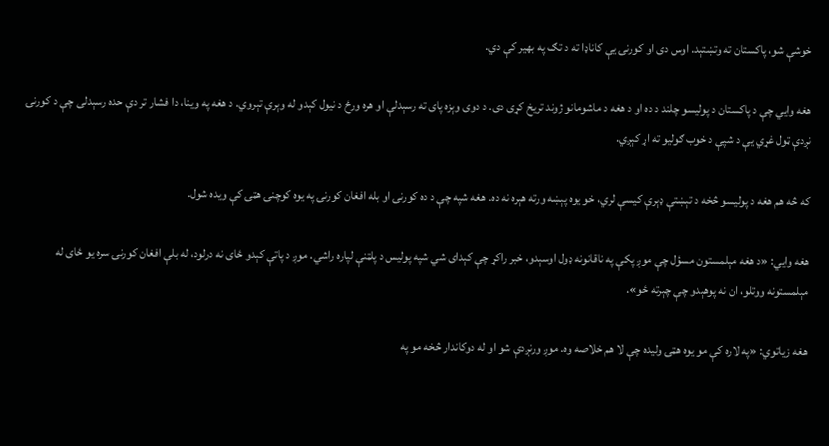خوشې شو، پاکستان ته وتښتېد. اوس دی او کورنۍ يې کاناډا ته د تګ په بهير کې دي.

هغه وايي چې د پاکستان د پوليسو چلند د ده او د هغه د ماشومانو ژوند تريخ کړی دی. د دوی وېزه پای ته رسېدلې او هره ورځ د نيول کېدو له وېرې تېروي. د هغه په وينا، دا فشار تر دې حده رسېدلی چې د کورنۍ نږدې ټول غړي یې د شپې د خوب ګوليو ته اړ کېږي.

که څه هم هغه د پوليسو څخه د تېښتې ډېرې کيسې لري، خو يوه پېښه ورته هېره نه ده. هغه شپه چې د ده کورنۍ او بله افغان کورنۍ په يوه کوچنۍ هټۍ کې ويده شول.

هغه وايي: «د هغه مېلمستون مسؤل چې موږ پکې په ناقانونه ډول اوسېدو، خبر راکړ چې کېدای شي شپه پوليس د پلټنې لپاره راشي. موږ د پاتې کېدو ځای نه درلود، له بلې افغان کورنۍ سره يو ځای له مېلمستونه ووتلو، ان نه پوهېدو چې چېرته ځو».

هغه زياتوي: «په لاره کې مو يوه هټۍ وليده چې لا هم خلاصه وه. موږ ورنږدې شو او له دوکاندار څخه مو په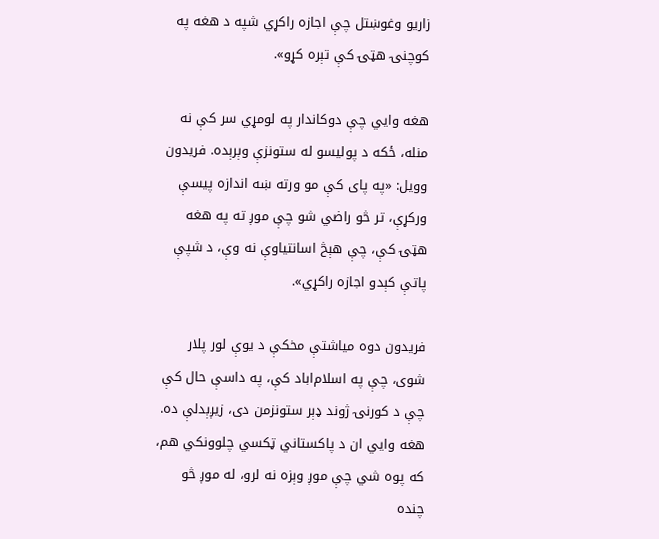زاريو وغوښتل چې اجازه راکړي شپه د هغه په کوچنۍ هټۍ کې تېره کړو».

هغه وايي چې دوکاندار په لومړي سر کې نه منله، ځکه د پوليسو له ستونزې وېرېده. فريدون وويل: «په پای کې مو ورته ښه اندازه پيسې ورکړې، تر څو راضي شو چې موږ ته په هغه هټۍ کې، چې هېڅ اسانتياوې نه وې، د شپې پاتې کېدو اجازه راکړي».

فريدون دوه مياشتې مخکې د يوې لور پلار شوی، چې په اسلام‌اباد کې، په داسې حال کې چې د کورنۍ ژوند ډېر ستونزمن دی، زيږېدلې ده. هغه وايي ان د پاکستاني ټکسي چلوونکي هم، که پوه شي چې موږ وېزه نه لرو، له موږ څو چنده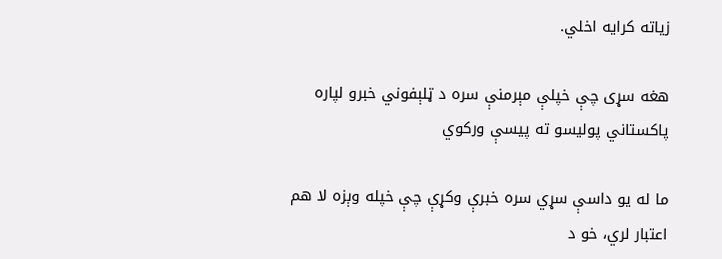زياته کرايه اخلي.

هغه سړی چې خپلې مېرمنې سره د ټلېفوني خبرو لپاره پاکستاني پولیسو ته پیسې ورکوي

ما له يو داسې سړي سره خبرې وکړې چې خپله وېزه لا هم اعتبار لري، خو د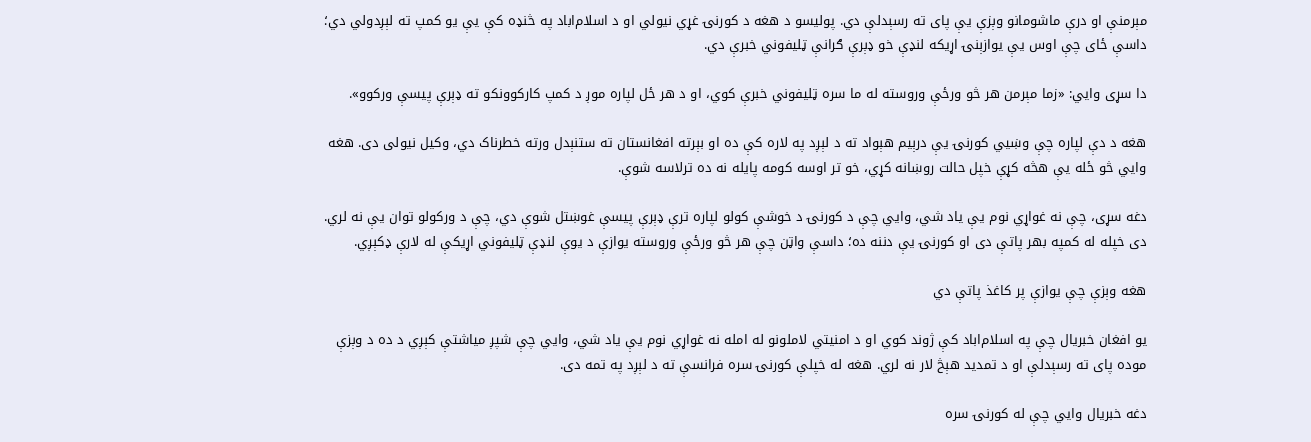مېرمنې او درې ماشومانو وېزې يې پای ته رسېدلې دي. پوليسو د هغه د کورنۍ غړي نيولي او د اسلام‌اباد په څنډه کې يې يو کمپ ته لېږدولي دي؛ داسې ځای چې اوس يې يوازېنۍ اړيکه لنډې خو ډېرې ګرانې ټليفوني خبرې دي.

دا سړی وايي: «زما مېرمن هر څو ورځې وروسته له ما سره ټليفوني خبرې کوي، او د هر ځل لپاره موږ د کمپ کارکوونکو ته ډېرې پيسې ورکوو».

هغه د دې لپاره چې وښيي کورنۍ يې درېيم هېواد ته د لېږد په لاره کې ده او بېرته افغانستان ته ستنېدل ورته خطرناک دي، وکيل نيولی دی. هغه وايي څو ځله يې هڅه کړې خپل حالت روښانه کړي، خو تر اوسه کومه پايله نه ده ترلاسه شوې.

دغه سړی، چې نه غواړي نوم يې ياد شي، وايي چې د کورنۍ د خوشې کولو لپاره ترې ډېرې پيسې غوښتل شوې دي، چې د ورکولو توان يې نه لري. دی خپله له کمپه بهر پاتې دی او کورنۍ يې دننه ده؛ داسې واټن چې هر څو ورځې وروسته يوازې د يوې لنډې ټليفوني اړيکې له لارې ډکېږي.

هغه وېزې چې يوازې پر کاغذ پاتې دي

يو افغان خبريال چې په اسلام‌اباد کې ژوند کوي او د امنيتي لاملونو له امله نه غواړي نوم يې ياد شي، وايي چې شپږ مياشتې کېږي د ده د وېزې موده پای ته رسېدلې او د تمديد هېڅ لار نه لري. هغه له خپلې کورنۍ سره فرانسې ته د لېږد په تمه دی.

دغه خبريال وايي چې له کورنۍ سره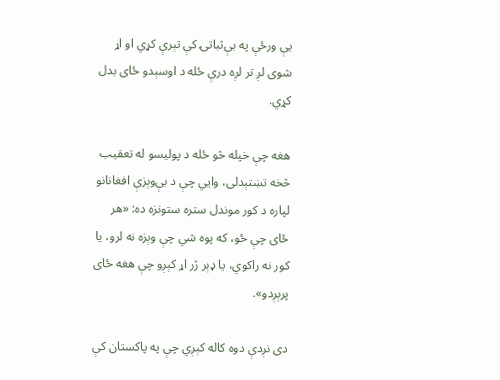يې ورځې په بې‌ثباتۍ کې تېرې کړي او اړ شوی لږ تر لږه درې ځله د اوسېدو ځای بدل کړي.

هغه چې خپله څو ځله د پوليسو له تعقيب څخه تښتېدلی، وايي چې د بې‌وېزې افغانانو لپاره د کور موندل ستره ستونزه ده: «هر ځای چې ځو، که پوه شي چې وېزه نه لرو، يا کور نه راکوي، يا ډېر ژر اړ کېږو چې هغه ځای پرېږدو».

دی نږدې دوه کاله کېږي چې په پاکستان کې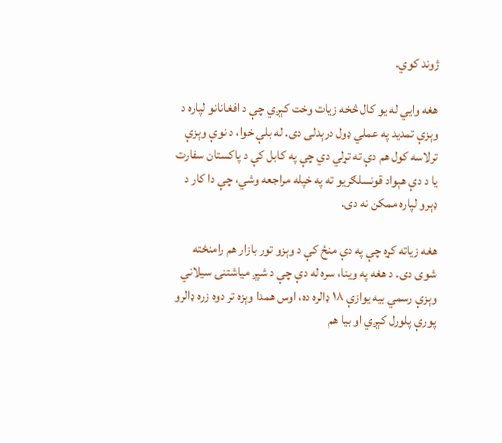ژوند کوي.

هغه وايي له يو کال څخه زيات وخت کېږي چې د افغانانو لپاره د وېزې تمديد په عملي ډول درېدلی دی. له بلې خوا، د نوې وېزې ترلاسه کول هم دې ته تړلي دي چې په کابل کې د پاکستان سفارت يا د دې هېواد قونسلګريو ته په خپله مراجعه وشي، چې دا کار د ډېرو لپاره ممکن نه دی.

هغه زياته کړه چې په دې منځ کې د وېزو تور بازار هم رامنځته شوی دی. د هغه په وينا، سره له دې چې د شپږ مياشتنۍ سيلاني وېزې رسمي بيه يوازې ۱۸ ډالره ده، اوس همدا وېزه تر دوه زره ډالرو پورې پلورل کېږي او بيا هم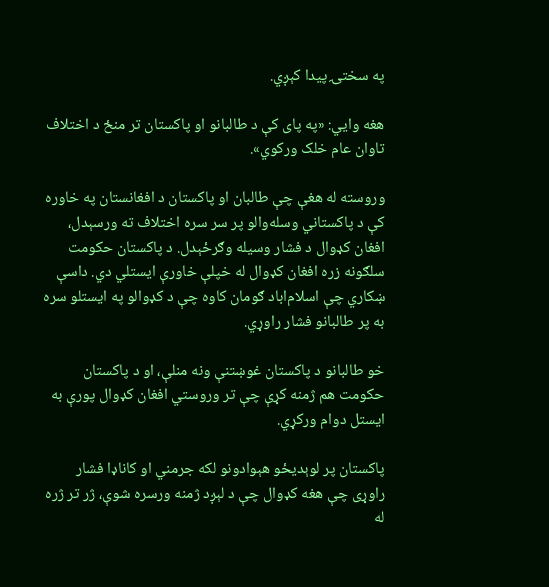په سختۍ پيدا کېږي.

هغه وايي: «په پای کې د طالبانو او پاکستان تر منځ د اختلاف تاوان عام خلک ورکوي».

وروسته له هغې چې طالبان او پاکستان د افغانستان په خاوره کې د پاکستاني وسله‌والو پر سر سره اختلاف ته ورسېدل، افغان کډوال د فشار وسيله وګرځېدل. د پاکستان حکومت سلګونه زره افغان کډوال له خپلې خاورې ايستلي دي. داسې ښکاري چې اسلام‌اباد ګومان کاوه چې د کډوالو په ايستلو سره به پر طالبانو فشار راوړي.

خو طالبانو د پاکستان غوښتنې ونه منلې، او د پاکستان حکومت هم ژمنه کړې چې تر وروستي افغان کډوال پورې به ايستل دوام ورکړي.

پاکستان پر لوېديځو هېوادونو لکه جرمني او کاناډا فشار راوړی چې هغه کډوال چې د لېږد ژمنه ورسره شوې، ژر تر ژره له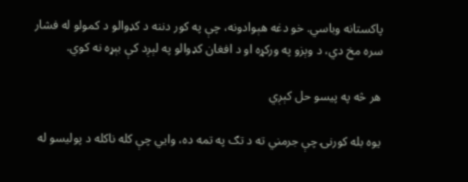پاکستانه وباسي. خو دغه هېوادونه، چې په کور دننه د کډوالو د کمولو له فشار سره مخ دي، د وېزو په ورکړه او د افغان کډوالو په لېږد کې بېړه نه کوي.

هر څه په پيسو حل کېږي

يوه بله کورنۍ چې جرمني ته د تګ په تمه ده، وايي چې کله ناکله د پوليسو له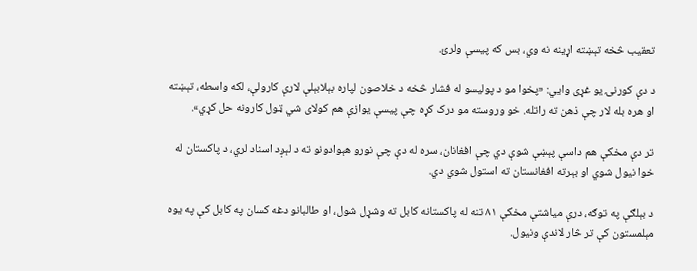تعقيب څخه تېښته اړينه نه وي، بس که پيسې ولرئ.

د دې کورنۍ يو غړی وايي: «پخوا مو د پوليسو له فشار څخه د خلاصون لپاره بېلابېلې لارې کارولې، لکه واسطه، تېښته او هره بله لار چې ذهن ته راتله. خو وروسته مو درک کړه چې پيسې يوازې هم کولای شي ټول کارونه حل کړي».

تر دې مخکې هم داسې پېښې شوې دي چې افغانان، سره له دې چې نورو هېوادونو ته د لېږد اسناد لري، د پاکستان له خوا نيول شوي او بېرته افغانستان ته استول شوي دي.

د بېلګې په توګه، درې مياشتې مخکې ۸۱ تنه له پاکستانه کابل ته وشړل شول، او طالبانو دغه کسان په کابل کې په يوه مېلمستون کې تر څار لاندې ونيول.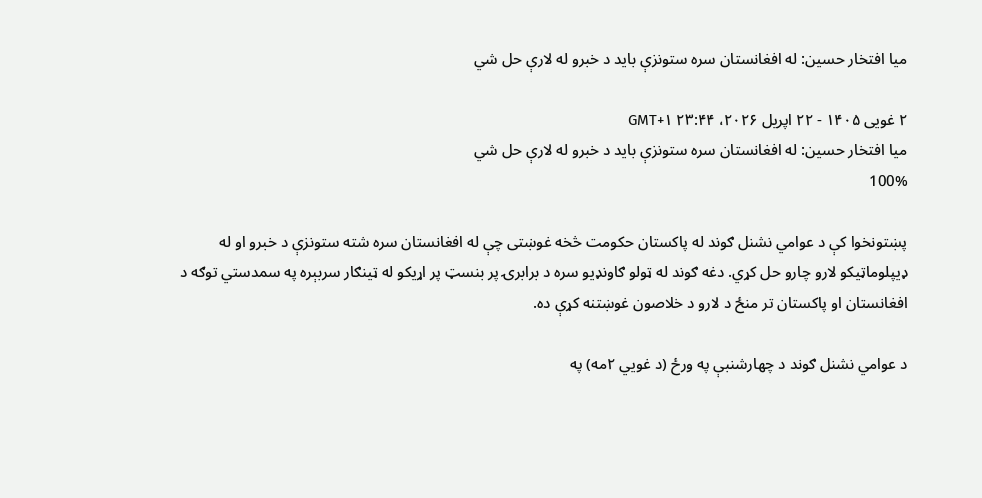میا افتخار حسین: له افغانستان سره ستونزې باید د خبرو له لارې حل شي

۲ غویی ۱۴۰۵ - ۲۲ اپریل ۲۰۲۶، ۲۳:۴۴ GMT+۱
میا افتخار حسین: له افغانستان سره ستونزې باید د خبرو له لارې حل شي
100%

پښتونخوا کې د عوامي نشنل ګوند له پاکستان حکومت څخه غوښتی چې له افغانستان سره شته ستونزې د خبرو او له ډيپلوماټيکو لارو چارو حل کړي. دغه ګوند له ټولو ګاونډیو سره د برابرۍ پر بنسټ پر اړیکو له ټينګار سربېره په سمدستي توګه د افغانستان او پاکستان تر منځ د لارو د خلاصون غوښتنه کړې ده.

د عوامي نشنل ګوند د چهارشنبې په ورځ (د غويي ۲مه) په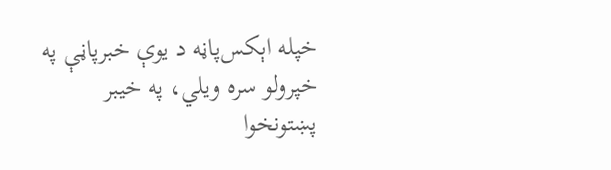خپله اېکس‌پاڼه د یوې خبرپاڼې په خپرولو سره ویلي، په خیبر پښتونخوا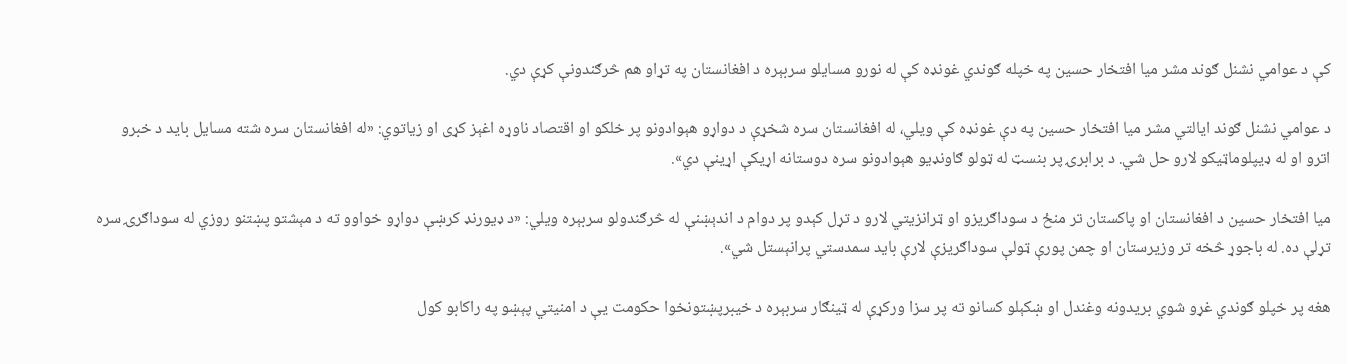کې د عوامي نشنل ګوند مشر میا افتخار حسین په خپله ګوندي غونډه کې له نورو مسایلو سربېره د افغانستان په تړاو هم څرګندونې کړې دي.

د عوامي نشنل ګوند ایالتي مشر میا افتخار حسین په دې غونډه کې ویلي، له افغانستان سره شخړې د دواړو هېوادونو پر خلکو او اقتصاد ناوړه اغېز کړی او زیاتوي: «له افغانستان سره شته مسایل باید د خبرو اترو او له ډیپلوماټیکو لارو حل شي. د برابرۍ پر بنسټ له ټولو ګاونډیو هېوادونو سره دوستانه اړیکې اړینې دي».

میا افتخار حسین د افغانستان او پاکستان تر منځ د سوداګریزو او ټرانزیتي لارو د تړل کېدو پر دوام د اندېښنې له څرګندولو سربېره ویلي: «د ډیورنډ کرښې دواړو خواوو ته د مېشتو پښتنو روزي له سوداګرۍ سره تړلې ده. له باجوړ څخه تر وزیرستان او چمن پورې ټولې سوداګریزې لارې باید سمدستي پرانېستل شي».

هغه پر خپلو ګوندي غړو شوي بریدونه وغندل او ښکېلو کسانو ته پر سزا ورکړې له ټينګار سربېره د خیبرپښتونخوا حکومت یې د امنیتي پېښو په راکابو کول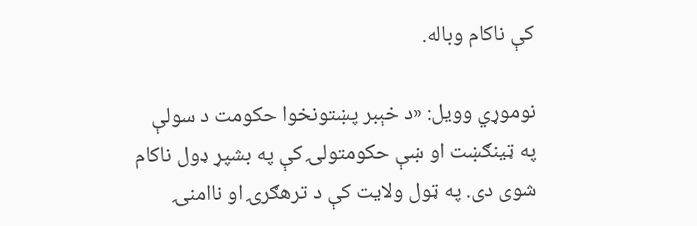کې ناکام وباله.

نوموړي وویل: «د خېبر پښتونخوا حکومت د سولې په ټینګښت او ښې حکومتولۍ کې په بشپړ ډول ناکام شوی دی. په ټول ولایت کې د ترهګرۍ او ناامنۍ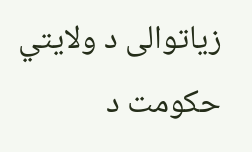زیاتوالی د ولایتي حکومت د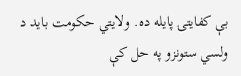بې کفایتۍ پایله ده. ولایتي حکومت باید د ولسي ستونزو په حل کې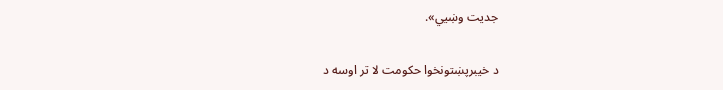جديت وښيي».

د خیبرپښتونخوا حکومت لا تر اوسه د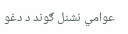عوامي نشنل ګوند د دغو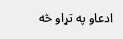ادعاو په تړاو څه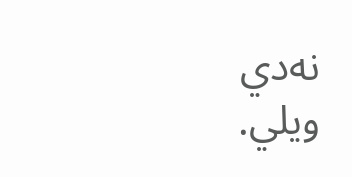نه‌دي ویلي.